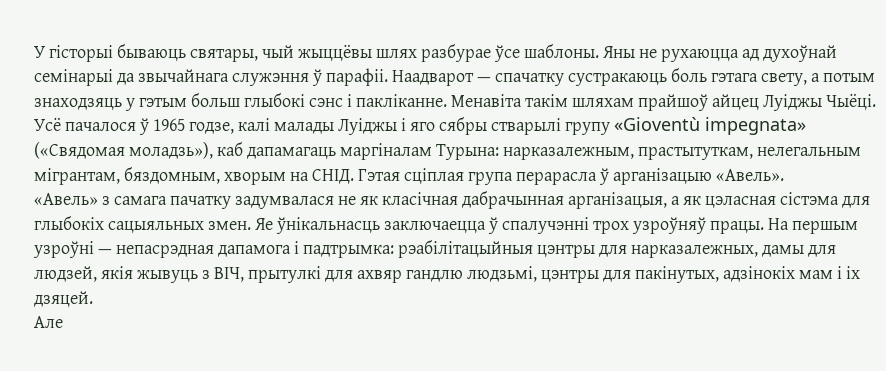У гісторыі бываюць святары, чый жыццёвы шлях разбурае ўсе шаблоны. Яны не рухаюцца ад духоўнай семінарыі да звычайнага служэння ў парафіі. Наадварот — спачатку сустракаюць боль гэтага свету, а потым знаходзяць у гэтым больш глыбокі сэнс і пакліканне. Менавіта такім шляхам прайшоў айцец Луіджы Чыёці.
Усё пачалося ў 1965 годзе, калі малады Луіджы і яго сябры стварылі групу «Gioventù impegnata» («Свядомая моладзь»), каб дапамагаць маргіналам Турына: нарказалежным, прастытуткам, нелегальным мігрантам, бяздомным, хворым на СНІД. Гэтая сціплая група перарасла ў арганізацыю «Авель».
«Авель» з самага пачатку задумвалася не як класічная дабрачынная арганізацыя, а як цэласная сістэма для глыбокіх сацыяльных змен. Яе ўнікальнасць заключаецца ў спалучэнні трох узроўняў працы. На першым узроўні — непасрэдная дапамога і падтрымка: рэабілітацыйныя цэнтры для нарказалежных, дамы для людзей, якія жывуць з ВІЧ, прытулкі для ахвяр гандлю людзьмі, цэнтры для пакінутых, адзінокіх мам і іх дзяцей.
Але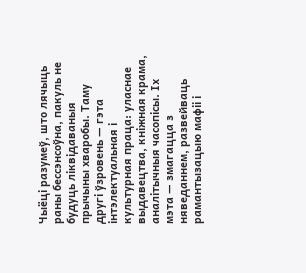Чыёці разумеў, што лячыць раны бессэнсоўна, пакуль не будуць ліквідаваныя прычыны хваробы. Таму другі ўзровень — гэта інтэлектуальная і культурная праца: уласнае выдавецтва, кніжная крама, аналітычныя часопісы. Іх мэта — змагацца з няведаннем, развейваць рамантызацыю мафіі і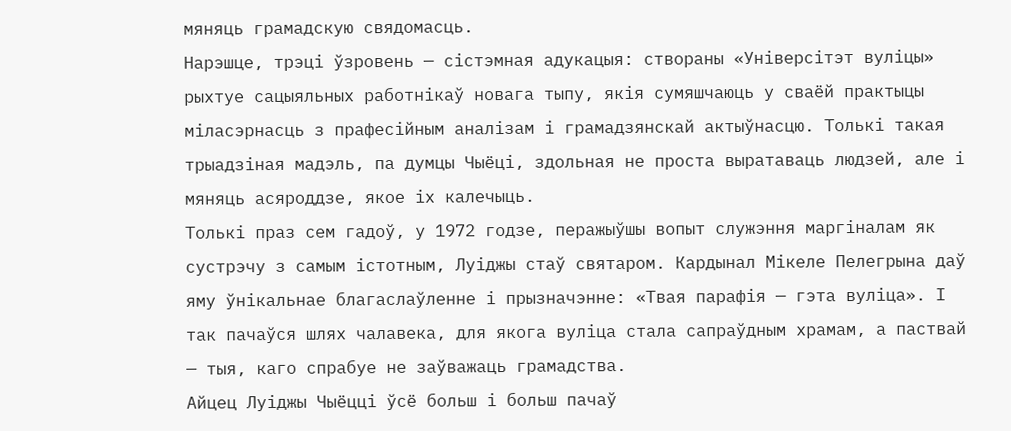мяняць грамадскую свядомасць.
Нарэшце, трэці ўзровень — сістэмная адукацыя: створаны «Універсітэт вуліцы» рыхтуе сацыяльных работнікаў новага тыпу, якія сумяшчаюць у сваёй практыцы міласэрнасць з прафесійным аналізам і грамадзянскай актыўнасцю. Толькі такая трыадзіная мадэль, па думцы Чыёці, здольная не проста выратаваць людзей, але і мяняць асяроддзе, якое іх калечыць.
Толькі праз сем гадоў, у 1972 годзе, перажыўшы вопыт служэння маргіналам як сустрэчу з самым істотным, Луіджы стаў святаром. Кардынал Мікеле Пелегрына даў яму ўнікальнае благаслаўленне і прызначэнне: «Твая парафія — гэта вуліца». І так пачаўся шлях чалавека, для якога вуліца стала сапраўдным храмам, а паствай — тыя, каго спрабуе не заўважаць грамадства.
Айцец Луіджы Чыёцці ўсё больш і больш пачаў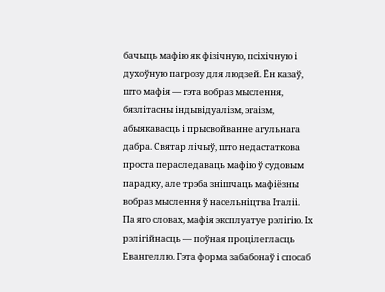бачыць мафію як фізічную, псіхічную і духоўную пагрозу для людзей. Ён казаў, што мафія — гэта вобраз мыслення, бязлітасны індывідуалізм, эгаізм, абыякавасць і прысвойванне агульнага дабра. Святар лічыў, што недастаткова проста пераследаваць мафію ў судовым парадку, але трэба знішчаць мафіёзны вобраз мыслення ў насельніцтва Італіі.
Па яго словах, мафія эксплуатуе рэлігію. Іх рэлігійнасць — поўная процілегласць Евангеллю. Гэта форма забабонаў і спосаб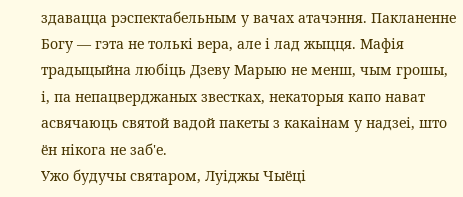здавацца рэспектабельным у вачах атачэння. Пакланенне Богу — гэта не толькі вера, але і лад жыцця. Мафія традыцыйна любіць Дзеву Марыю не менш, чым грошы, і, па непацверджаных звестках, некаторыя капо нават асвячаюць святой вадой пакеты з какаінам у надзеі, што ён нікога не заб'е.
Ужо будучы святаром, Луіджы Чыёці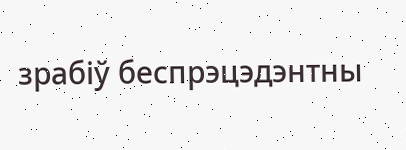зрабіў беспрэцэдэнтны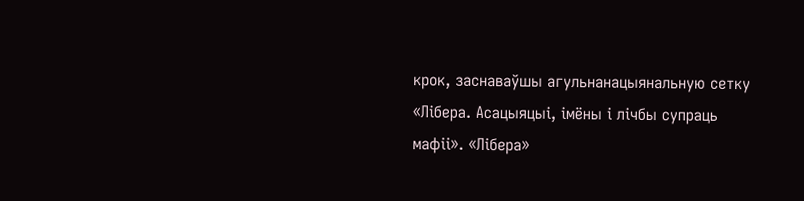крок, заснаваўшы агульнанацыянальную сетку «Лібера. Асацыяцыі, імёны і лічбы супраць мафіі». «Лібера»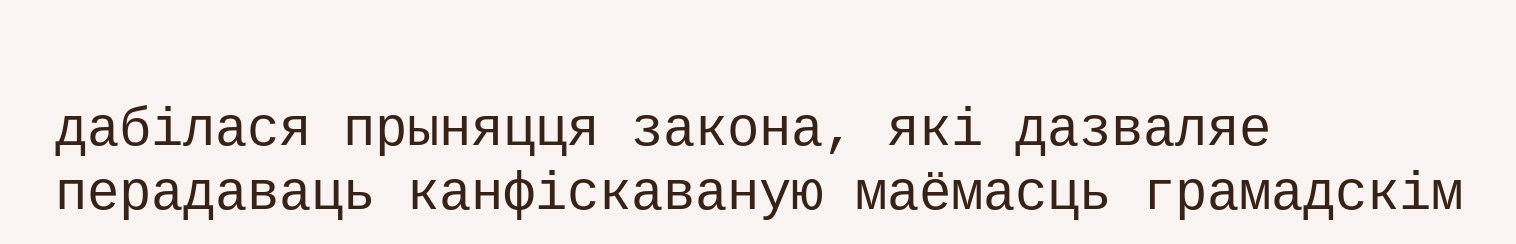дабілася прыняцця закона, які дазваляе перадаваць канфіскаваную маёмасць грамадскім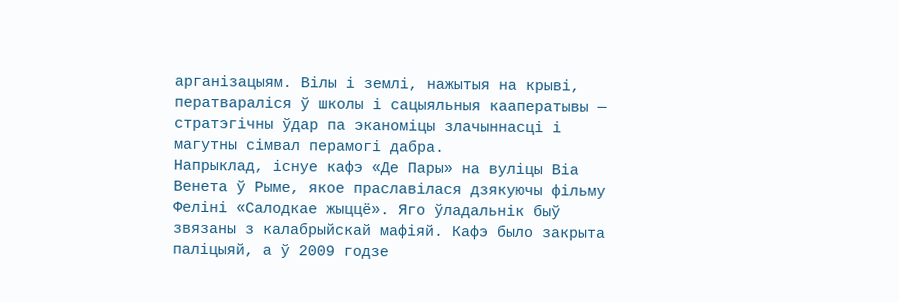арганізацыям. Вілы і землі, нажытыя на крыві, ператвараліся ў школы і сацыяльныя кааператывы — стратэгічны ўдар па эканоміцы злачыннасці і магутны сімвал перамогі дабра.
Напрыклад, існуе кафэ «Де Пары» на вуліцы Віа Венета ў Рыме, якое праславілася дзякуючы фільму Феліні «Салодкае жыццё». Яго ўладальнік быў звязаны з калабрыйскай мафіяй. Кафэ было закрыта паліцыяй, а ў 2009 годзе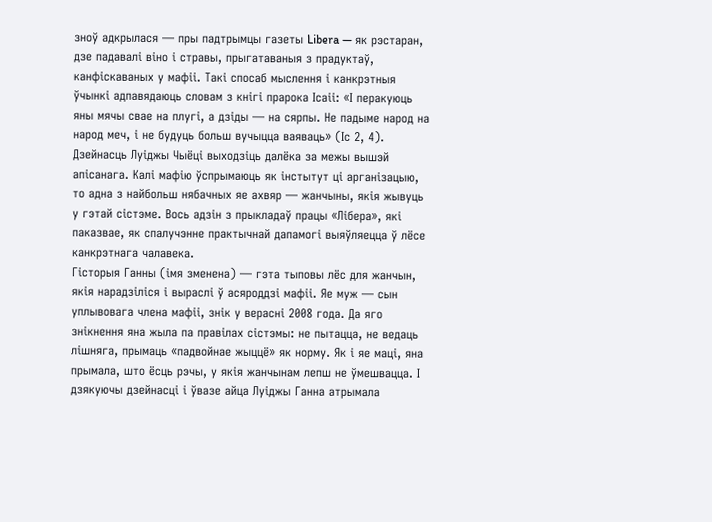зноў адкрылася — пры падтрымцы газеты Libera — як рэстаран, дзе падавалі віно і стравы, прыгатаваныя з прадуктаў, канфіскаваных у мафіі. Такі спосаб мыслення і канкрэтныя ўчынкі адпавядаюць словам з кнігі прарока Ісаіі: «І перакуюць яны мячы свае на плугі, а дзіды — на сярпы. Не падыме народ на народ меч, і не будуць больш вучыцца ваяваць» (Іс 2, 4).
Дзейнасць Луіджы Чыёці выходзіць далёка за межы вышэй апісанага. Калі мафію ўспрымаюць як інстытут ці арганізацыю, то адна з найбольш нябачных яе ахвяр — жанчыны, якія жывуць у гэтай сістэме. Вось адзін з прыкладаў працы «Лібера», які паказвае, як спалучэнне практычнай дапамогі выяўляецца ў лёсе канкрэтнага чалавека.
Гісторыя Ганны (імя зменена) — гэта тыповы лёс для жанчын, якія нарадзіліся і выраслі ў асяроддзі мафіі. Яе муж — сын уплывовага члена мафіі, знік у верасні 2008 года. Да яго знікнення яна жыла па правілах сістэмы: не пытацца, не ведаць лішняга, прымаць «падвойнае жыццё» як норму. Як і яе маці, яна прымала, што ёсць рэчы, у якія жанчынам лепш не ўмешвацца. І дзякуючы дзейнасці і ўвазе айца Луіджы Ганна атрымала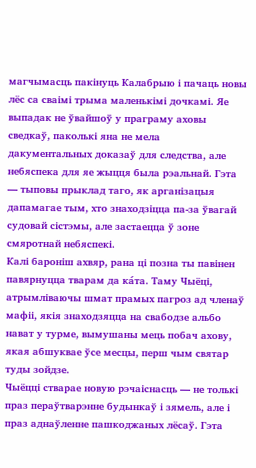магчымасць пакінуць Калабрыю і пачаць новы лёс са сваімі трыма маленькімі дочкамі. Яе выпадак не ўвайшоў у праграму аховы сведкаў, паколькі яна не мела дакументальных доказаў для следства, але небяспека для яе жыцця была рэальнай. Гэта — тыповы прыклад таго, як арганізацыя дапамагае тым, хто знаходзіцца па-за ўвагай судовай сістэмы, але застаецца ў зоне смяротнай небяспекі.
Калі бароніш ахвяр, рана ці позна ты павінен павярнуцца тварам да ка́та. Таму Чыёці, атрымліваючы шмат прамых пагроз ад членаў мафіі, якія знаходзяцца на свабодзе альбо нават у турме, вымушаны мець побач ахову, якая абшуквае ўсе месцы, перш чым святар туды зойдзе.
Чыёцці стварае новую рэчаіснасць — не толькі праз пераўтварэнне будынкаў і зямель, але і праз аднаўленне пашкоджаных лёсаў. Гэта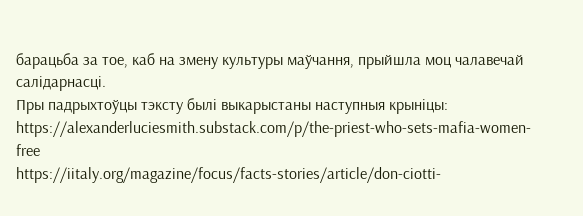барацьба за тое, каб на змену культуры маўчання, прыйшла моц чалавечай салідарнасці.
Пры падрыхтоўцы тэксту былі выкарыстаны наступныя крыніцы:
https://alexanderluciesmith.substack.com/p/the-priest-who-sets-mafia-women-free
https://iitaly.org/magazine/focus/facts-stories/article/don-ciotti-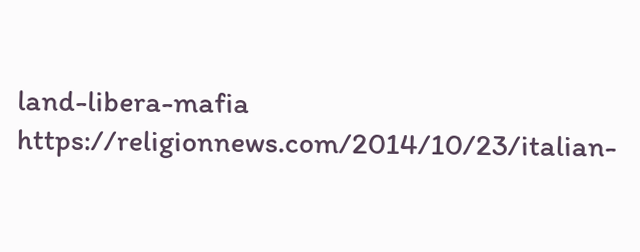land-libera-mafia
https://religionnews.com/2014/10/23/italian-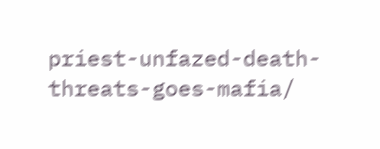priest-unfazed-death-threats-goes-mafia/